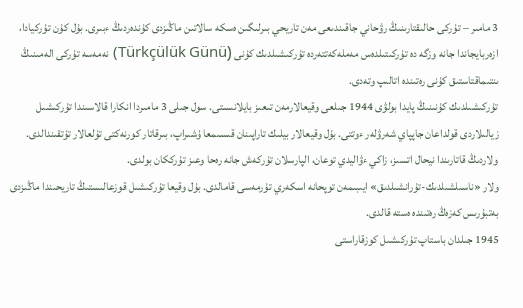3 مامىر – تۇركى حالىقتارىنىڭ رۋحاني جاقىندىعى مەن تاريحي بىرلىگىن ەسكە سالاتىن ماڭىزدى كۇندەردىڭ ءبىرى. بۇل كۇن تۇركيادا، ازەربايجاندا جانە وزگە دە تۇركىتىلدەس مەملەكەتتەردە تۇركىشىلدىك كۇنى (Türkçülük Günü) نەمەسە تۇركى الەمىنىڭ ىنتىماقتاستىق كۇنى رەتىندە اتالىپ وتەدى.
تۇركىشىلدىك كۇنىنىڭ پايدا بولۋى 1944 جىلعى وقيعالارمەن تىعىز بايلانىستى. سول جىلى 3 مامىردا انكارا قالاسىندا تۇركىشىل زيالىلاردى قولداعان جاپپاي شەرۋلەر ءوتتى. بۇل وقيعالار بيلىك تاراپىنان قىسىمعا ۇشىراپ، بىرقاتار كورنەكتى تۇلعالار تۇتقىندالدى. ولاردىڭ قاتارىندا نيحال اتسىز، زاكي ءۋاليدي توعان، الپارسلان تۇركەش جانە رەحا وعىز تۇرككان بولدى.
ولار «ناسىلشىلدىك-تۇرانشىلدىق» ايىبىمەن توپحانە اسكەري تۇرمەسى قامالدى. بۇل وقيعا تۇركىشىل قوزعالىستىڭ تاريحىندا ماڭىزدى بەتبۇرىس كەزەڭ رەتىندە ەستە قالدى.
1945 جىلدان باستاپ تۇركىشىل كوزقاراستى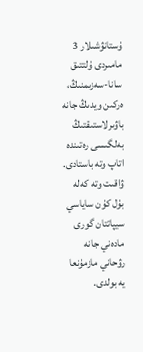ۇستانۋشىلار 3 مامىردى ۇلتتىق سانا-سەزىمنىڭ، ەركىن ويدىڭ جانە باۋىرلاستىقتىڭ بەلگىسى رەتىندە اتاپ وتە باستادى. ۋاقىت وتە كەلە بۇل كۇن ساياسي سيپاتتان گورى مادەني جانە رۋحاني مازمۇنعا يە بولدى.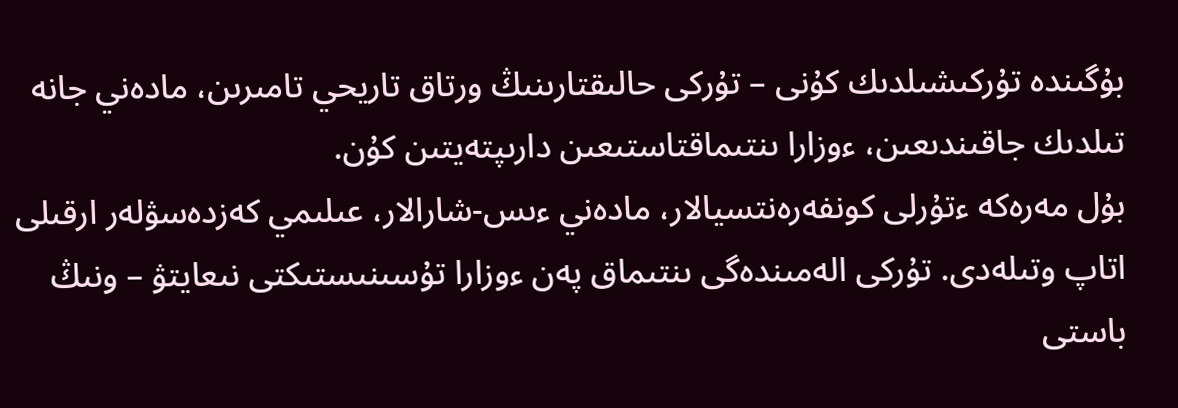بۇگىندە تۇركىشىلدىك كۇنى – تۇركى حالىقتارىنىڭ ورتاق تاريحي تامىرىن، مادەني جانە تىلدىك جاقىندىعىن، ءوزارا ىنتىماقتاستىعىن دارىپتەيتىن كۇن.
بۇل مەرەكە ءتۇرلى كونفەرەنتسيالار، مادەني ءىس-شارالار، عىلىمي كەزدەسۋلەر ارقىلى اتاپ وتىلەدى. تۇركى الەمىندەگى ىنتىماق پەن ءوزارا تۇسىنىستىكتى نىعايتۋ – ونىڭ باستى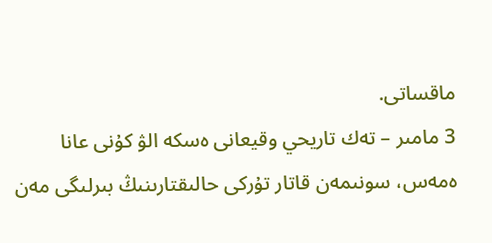ماقساتى.
3 مامىر – تەك تاريحي وقيعانى ەسكە الۋ كۇنى عانا ەمەس، سونىمەن قاتار تۇركى حالىقتارىنىڭ بىرلىگى مەن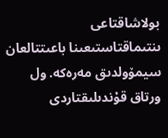بولاشاقتاعى ىنتىماقتاستىعىنا باعىتتالعان سيمۆولدىق مەرەكە. ول ورتاق قۇندىلىقتاردى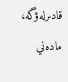قادىرلەۋگە، مادەني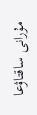مۇرانى ساقتاۋعا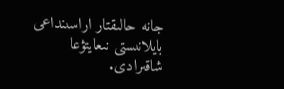جانە حالىقتار اراسىنداعى بايلانىستى نىعايتۋعا شاقىرادى.